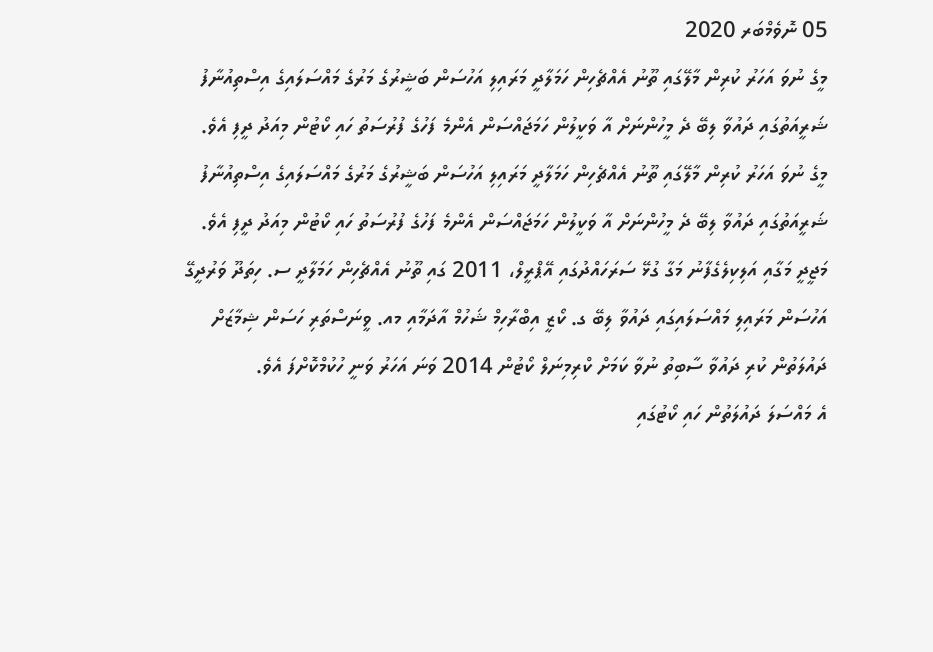05 ނޮވެމްބަރ 2020
މީގެ ނުވަ އަހަރު ކުރިން މާލޭގައި ތޫނު އެއްޗެހިން ހަމަލާދީ މަރައިލި އަހުސަން ބަޝީރުގެ މަރުގެ މައްސަލައިގެ އިސްތިއުނާފު ޝަރީއަތުގައި ދައުވާ ލިބޭ ދެ މީހުންނަށް އާ ވަކީލުން ހަމަޖައްސަން އެންމެ ފަހުގެ ފުރުސަތު ހައި ކޯޓުން މިއަދު ދީފި އެވެ.
މީގެ ނުވަ އަހަރު ކުރިން މާލޭގައި ތޫނު އެއްޗެހިން ހަމަލާދީ މަރައިލި އަހުސަން ބަޝީރުގެ މަރުގެ މައްސަލައިގެ އިސްތިއުނާފު ޝަރީއަތުގައި ދައުވާ ލިބޭ ދެ މީހުންނަށް އާ ވަކީލުން ހަމަޖައްސަން އެންމެ ފަހުގެ ފުރުސަތު ހައި ކޯޓުން މިއަދު ދީފި އެވެ.
މަޖީދީ މަގާއި އަލިކިލެގެފާނު މަގާ ގުޅޭ ސަރަހައްދުގައި އޭޕްރީލް، 2011 ގައި ތޫނު އެއްޗެހިން ހަމަލާދީ ސ. ހިތަދޫ ވަރުދީގޭ އަހުސަން މަރައިލި މައްސަލައިގައި ދައުވާ ލިބޭ ގ. ކޯޒީ އިބްރާހިމް ޝަހުމް އާދަމާއި މއ. ވީނަސްތަރި ހަސަން ޝިމާޒަށް ދައުލަތުން ކުރި ދައުވާ ސާބިތު ނުވާ ކަމަށް ކްރިމިނަލް ކޯޓުން 2014 ވަނަ އަހަރު ވަނީ ހުކުމްކޮށްފަ އެވެ.
އެ މައްސަލަ ދައުލަތުން ހައި ކޯޓުގައި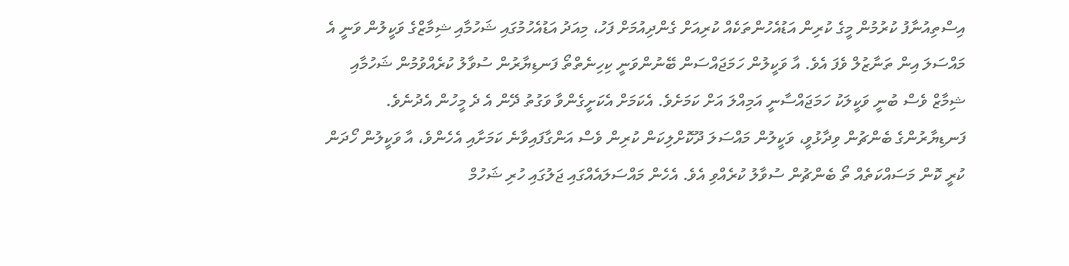އިސްތިއުނާފު ކުރުމުން މީގެ ކުރިން އަޑުއެހުންތަކެއް ކުރިއަށް ގެންދިއުމަށް ފަހު، މިއަދު އަޑުއެހުމުގައި ޝަހުމާއި ޝިމާޒްގެ ވަކީލުން ވަނީ އެ މައްސަލަ އިން ތަނާޒުލް ވެފަ އެވެ. އާ ވަކީލުން ހަމަޖައްސަން ބޭނުންވަނީ ކިހިނެތްތޯ ފަނޑިޔާރުން ސުވާލު ކުރެއްވުމުން ޝަހުމާއި ޝިމާޒް ވެސް ބުނީ ވަކީލަކު ހަމަޖައްސާނީ އަމިއްލަ އަށް ކަމަށެވެ. އެކަމަށް އެކަށީގެންވާ ވަގުތު ދޭން އެ ދެ މީހުން އެދުނެވެ.
ފަނޑިޔާރުންގެ ބެންޗުން ވިދާޅުވީ، ވަކީލުން މައްސަލަ ދޫކޮށްލިކަން ކުރިން ވެސް އަންގާފައިވާނެ ކަމަށާއި އެހެންވެ، އާ ވަކީލުން ހޯދަން ކުރީ ކޮން މަސައްކަތެއް ތޯ ބެންޗުން ސުވާލު ކުރެއްވި އެވެ. އެހެން މައްސަލައެއްގައި ޖަލުގައި ހުރި ޝަހުމް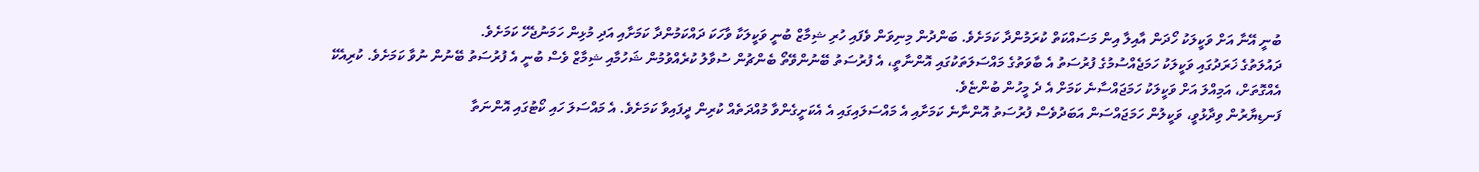ބުނީ އޭނާ އަށް ވަކީލަކު ހޯދަން އާއިލާ އިން މަސައްކަތް ކުރަމުންދާ ކަމަށެވެ. ބަންދުން މިނިވަން ވެފައި ހުރި ޝިމާޒް ބުނީ ވަކީލަކާ ވާހަކަ ދައްކަމުންދާ ކަމަށާއި އަދި މުޅިން ހަމަނުޖެހޭ ކަމަށެވެ.
ދައުލަތުގެ ޚަރަދުގައި ވަކީލަކު ހަމަޖެއްސުމުގެ ފުރުސަތު އެ ބާވަތުގެ މައްސަލަތަކުގައި އޮންނާތީ، އެ ފުރުސަތު ބޭނުންވޭތޯ ބެންޗުން ސުވާލު ކުރެއްވުމުން ޝަހުމާއި ޝިމާޒް ވެސް ބުނީ އެ ފުރުސަތު ބޭނުން ނުވާ ކަމަށެވެ. ކުރިއެކޭ އެއްގޮތަށް، އަމިއްލަ އަށް ވަކީލަކު ހަމަޖައްސާނެ ކަމަށް އެ ދެ މީހުން ބުންޏެވެ.
ފަނޑިޔާރުން ވިދާޅުވީ، ވަކީލުން ހަމަޖައްސަން އަބަދުވެސް ފުރުސަތު އޮންނާނެ ކަމަށާއި އެ މައްސަލައިގައި އެ އެކަށީގެންވާ މުއްދަތެއް ކުރިން ދީފައިވާ ކަމަށެވެ. އެ މައްސަލަ ހައި ކޯޓުގައި އޮންނަތާ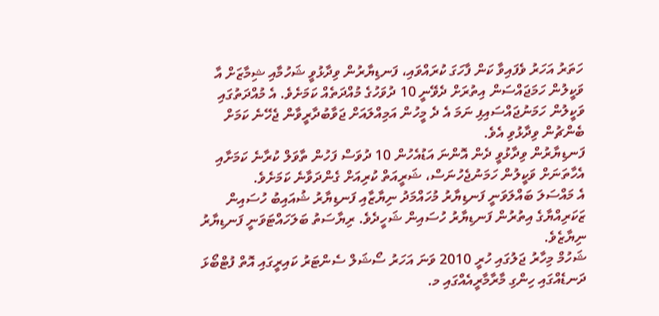ހަތަރު އަހަރު ވެފައިވާ ކަން ފާހަގަ ކުރައްވައި، ފަނޑިޔާރުން ވިދާޅުވީ ޝަހުމާއި ޝިމާޒަށް އާ ވަކީލުން ހަމަޖައްސަން އިތުރަށް ދެވޭނީ 10 ދުވަހުގެ މުއްދަތެއް ކަމަށެވެ. އެ މުއްދަތުގައި ވަކީލުން ހަމަނުޖައްސައިފި ނަމަ އެ ދެ މީހުން އަމިއްލައަށް ޖަވާބުދާރީވާން ޖެހޭނެ ކަމަށް ބެންޗުން ވިދާޅުވި އެވެ.
ފަނޑިޔާރުން ވިދާޅުވީ ދެން އޮންނަ އަޑުއެހުން 10 ދުވަސް ފަހުން ތާވަލް ކުރާނެ ކަމަށާއި އެހާތަނަށް ވަކީލުން ހަމަނުޖެހުނަސް، ޝަރީއަތް ކުރިއަށް ގެންދަވާނެ ކަމަށެވެ.
އެ މައްސަލަ ބައްލަވަނީ ފަނޑިޔާރު މުހައްމަދު ނިޔާޒާއި ފަނޑިޔާރު ޝުއައިބު ހުސައިން ޒަކަރިއްޔާގެ އިތުރުން ފަނޑިޔާރު ހުސައިން ޝަހީދެވެ. ރިޔާސަތު ބަލަހައްޓަވަނީ ފަނޑިޔާރު ނިޔާޒެވެ.
ޝަހުމް މިހާރު ޖަލުގައި ހުރީ 2010 ވަނަ އަހަރު ސޯޝަލް ސެންޓަރު ކައިރީގައި އޮތް ފުޓްބޯޅަ ދަނޑެއްގައި ހިންގި މާރާމާރީއެއްގައި މ.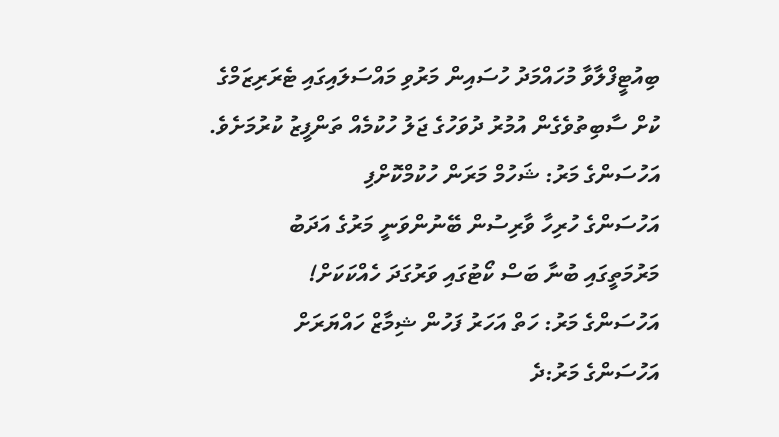ބިއުޓީފްލާވާ މުހައްމަދު ހުސައިން މަރުވި މައްސަލައިގައި ޓެރަރިޒަމްގެ ކުށް ސާބިތުވެގެން އުމުރު ދުވަހުގެ ޖަލު ހުކުމެއް ތަންފީޒު ކުރުމަށެވެ.
އަހުސަންގެ މަރު: ޝަހުމް މަރަން ހުކުމްކޮށްފި
އަހުސަންގެ ހުރިހާ ވާރިސުން ބޭނުންވަނީ މަރުގެ އަދަބު
މަރުމަތީގައި ބުނާ ބަސް ކޯޓުގައި ވަރުގަދަ ހެއްކަކަށް!
އަހުސަންގެ މަރު: ހަތް އަހަރު ފަހުން ޝިމާޒް ހައްޔަރަށް
އަހުސަންގެ މަރު:ދެ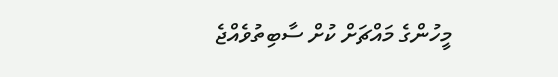މީހުންގެ މައްޗަށް ކުށް ސާބިތުވެއްޖެ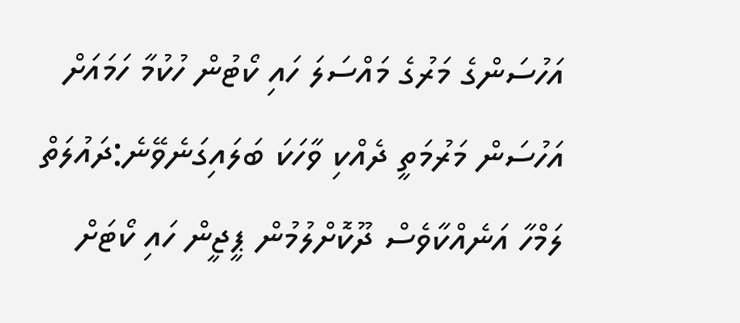އަހުސަންގެ މަރުގެ މައްސަލަ ހައި ކޯޓުން ހުކުމާ ހަމައަށް
އަހުސަން މަރުމަތީ ދެއްކި ވާހަކަ ބަލައިގަނެވޭނެ:ދައުލަތް
ލަމްހާ އަނެއްކާވެސް ދޫކޮށްލުމުން ޕީޖީން ހައި ކޯޓަށް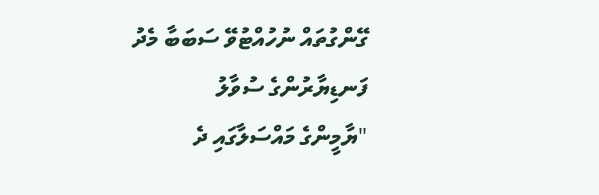ގޭންގުތައް ނުހުއްޓުވޭ ސަބަބާ މެދު ފަނޑިޔާރުންގެ ސުވާލު
"ޔާމީންގެ މައްސަލާގައި ދެ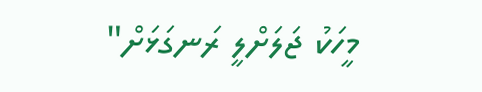މީހަކު ޖަލަށްލީ ރަނގަޅަށް"